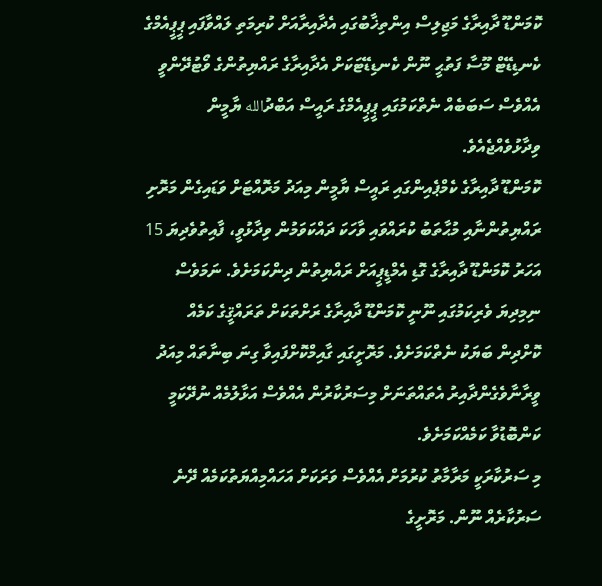ކޮމަންޑޫ ދާއިރާގެ މަޖިލިސް އިންތިޚާބުގައި އެދާއިރާއަށް ކުރިމަތި ލައްވާފައި ޕީޕީއެމްގެ ކެނޑިޑޭޓް މޫސާ ފަތުޙީ ނޫން ކެނޑިޑޭޓަކަށް އެދާއިރާގެ ރައްޔިތުންގެ ވޯޓުދޭންވީ އެއްވެސް ސަބަބެއް ނެތްކަމުގައި ޕީޕީއެމްގެ ރައީސް އަބްދުالله ޔާމީން ވިދާޅުވެއްޖެއެވެ.
ކޮމަންޑޫ ދާއިރާގެ ކެމްޕެއިންގައި ރައީސް ޔާމީން މިއަދު މަރޮއްޓަށް ވަޑައިގެން މަރޮށި ރައްޔިތުންނާއި މުޙާތަބު ކުރައްވައި ވާހަކަ ދައްކަވަމުން ވިދާޅުވީ، ފާއިތުވެދިޔަ 15 އަހަރު ކޮމަންޑޫ ދާއިރާގެ ގޮޑި އެމްޑީޕީއަށް ރައްޔިތުން ދިންކަމަށެވެ. ނަމަވެސް ނިމިދިޔަ ވެރިކަމުގައި ނޫނީ ކޮމަންޑޫ ދާއިރާގެ ރަށްތަކަށް ތަރައްޤީގެ ކަމެއް ކޮށްދިން ބަޔަކު ނެތްކަމަށެވެ. މަރޮށީގައި ގާއިމްކޮށްފައިވާ ގިނަ ބިނާތައް މިއަދު ވީރާނާވެގެންދާއިރު އެތައްތަނަށް މިސަރުކާރުން އެއްވެސް އަޅާލުމެއް ނުދޭކަމީ ކަންބޮޑުވާ ކަމެއްކަމަށެވެ.
މި ސަރުކާރަކީ މަރާމާތު ކުރުމަށް އެއްވެސް ވަރަކަށް އަހައްމިއްޔަތުކަމެއް ދޭނެ ސަރުކާރެއް ނޫން. މަރޮށީގެ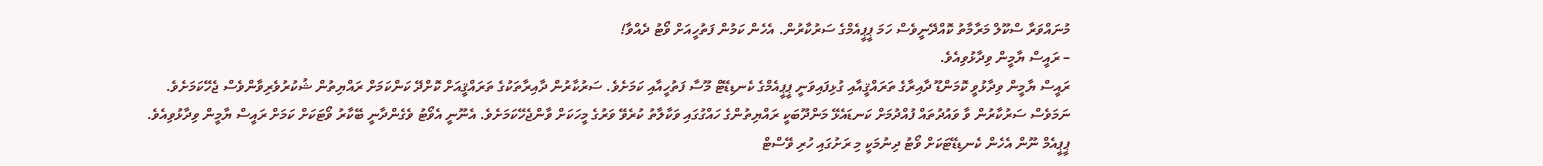މުނައްވަރާ ސްކޫލް މަރާމާތު ކޮއްދޭނީވެސް ހަމަ ޕީޕީއެމްގެ ސަރުކާރުން. އެހެން ކަމުން ފަތުހީއަށް ވޯޓު ދެއްވާ!
– ރައީސް ޔާމީން ވިދާޅުވިއެވެ.
ރައީސް ޔާމީން ވިދާޅުވީ ކޮމަންޑޫ ދާއިރާގެ ތަރައްޤީއާއި ގުޅިފައިވަނީ ޕީޕީއެމްގެ ކެނޑިޑޭޓް މޫސާ ފަތުހީއާއި ކަމަށެވެ. ސަރުކާރުން ދާއިރާތަކުގެ ތަރައްޤީއަށް ކޮށްދޭ ކަންކަމަށް ރައްޔިތުން ޝުކުރުވެރިވާންވެސް ޖެހޭކަމަށެވެ. ނަމަވެސް ސަރުކާރުން ވާ ވައުދުތައް ފުއްދުމަށް ކަނޑައެޅޭ މަންދޫބަކީ ރައްޔިތުންގެ ހައްގުގައި ވަކާލާތު ކުރެވޭ ވަރުގެ މީހަކަށް ވާންޖެހޭކަމަށެވެ. އެނޫނީ އެވޯޓު ވެގެންދާނީ ބޭކާރު ވޯޓަކަށް ކަމަށް ރައީސް ޔާމީން ވިދާޅުވިއެވެ.
ޕީޕީއެމް ނޫން އެހެން ކެނޑިޑޭޓަކަށް ވޯޓު ދިނުމަކީ މި ރަށުގައި ހުރި ވޭސްޓް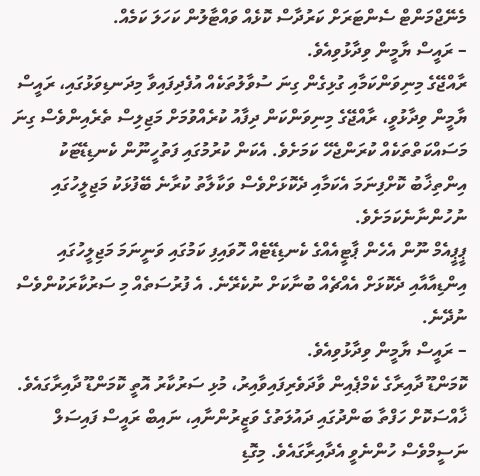މެނޭޖްމަންޓް ސެންޓަރަށް ކަރުދާސް ކޮޅެއް ވައްޓާލުން ކަހަލަ ކަމެއް.
– ރައީސް ޔާމީން ވިދާޅުވިއެވެ.
ރާއްޖޭގެ މިނިވަންކަމާއި ގުޅިގެން ގިނަ ސުވާލުތަކެއް އުފެދިފައިވާ މިދަނޑިވަޅުގައި، ރައީސް ޔާމީން ވިދާޅުވީ، ރާއްޖޭގެ މިނިވަންކަން ދިފާއު ކުރެއްވުމަށް މަޖިލިސް ތެރެއިންވެސް ގިނަ މަސައްކަތްތަކެއް ކުރަންޖެހޭ ކަމަށެވެ. އެކަން ކުރުމުގައި ފަތުހީނޫން ކެނޑިޑޭޓަކު އިންތިޚާބު ކޮށްފިނަމަ އެކަމާއި ދެކޮޅަށްވެސް ވަކާލާތު ކުރާނެ ބޭފުޅަކު މަޖިލީހުގައި ނުހުންނާނެކަމަށެވެ.
ޕީޕީއެމް ނޫން އެހެން ޕާޓީއެއްގެ ކެނޑިޑޭޓެއް ހޮވައިފި ކަމުގައި ވަނީނަމަ މަޖިލީހުގައި އިންޑިއާއާއި ދެކޮޅަށް އެއްޗެއް ބުނާކަށް ނުކެރޭނެ. އެ ފުރުސަތެއް މި ސަރުކާރަކުންވެސް ނުދޭނެ.
– ރައީސް ޔާމީން ވިދާޅުވިއެވެ.
ކޮމަންޑޫ ދާއިރާގެ ކެމްޕެއިން ވާދަވެރިފައިވާއިރު، މުޅި ސަރުކާރު އޮތީ ކޮމަންޑޫ ދާއިރާގައެވެ. ޚާއްސަކޮށް ހަފްތާ ބަންދުގައި ދައުލަތުގެ ވަޒީރުންނާއި، ނައިބް ރައީސް ފައިސަލް ނަސީމްވެސް ހުންނެވީ އެދާއިރާގައެވެ. މިގޮޑި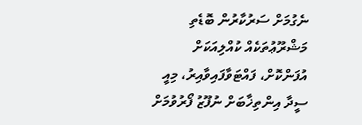ނެގުމަށް ސަރުކާރުން ބޮޑެތި މަޝްރޫޢުތަކެއް ކުއްލިއަކަށް އުފަންކޮށް، ފައްޓަވާފައިވާއިރު، މިއީ ސީދާ އިންތިޚާބަށް ނުފޫޒު ފޯރުވުމަށް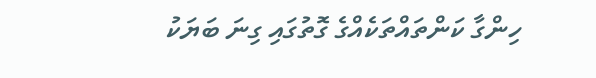ހިންގާ ކަންތައްތަކެއްގެ ގޮތުގައި ގިނަ ބަޔަކު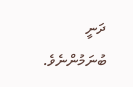ދަނީ ބުނަމުންނެވެ.